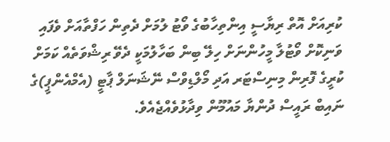ކުރިއަށް އޮތް ރިޔާސީ އިންތިހާބުގެ ވޯޓު ލުމަށް ދެތިން ހަފްތާއަށް ވެފައި ވަނިކޮށް ވޯޓުލާ މީހުންނަށް ހިލޭ ބިން ބަހާލުމަކީ ދެވޭ ރިޝްވަތެއް ކަމަށް ކުރީގެ ފޮރިން މިނިސްޓަރ އަދި މޯލްޑިވްސް ނޭޝަނަލް ޕާޓީ (އެމްއެންޕީ)ގެ ނައިބް ރައީސް ދުންޔާ މައުމޫން ވިދާޅުވެއްޖެއެވެ.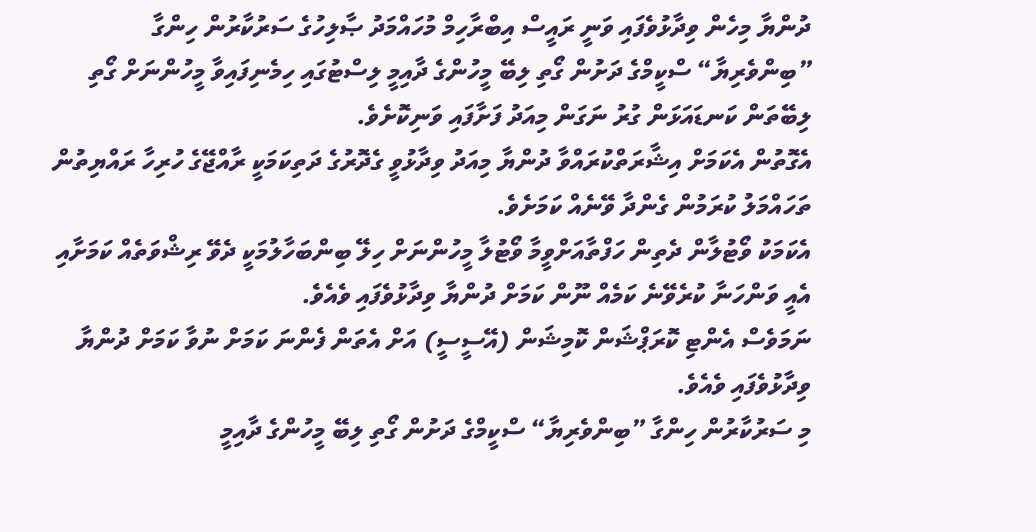ދުންޔާ މިހެން ވިދާޅުވެފައި ވަނީ ރައީސް އިބްރާހިމް މުހައްމަދު ޞާލިހުގެ ސަރުކާރުން ހިންގާ ”ބިންވެރިޔާ“ ސްކީމްގެ ދަށުން ގޯތި ލިބޭ މީހުންގެ ދާއިމީ ލިސްޓުގައި ހިމެނިފައިވާ މީހުންނަށް ގޯތި ލިބޭތަން ކަނޑައަޅަން ގުރު ނަގަން މިއަދު ފަށާފައި ވަނިކޮށެވެ.
އެގޮތުން އެކަމަށް އިޝާރަތްކުރައްވާ ދުންޔާ މިއަދު ވިދާޅުވީ ގެދޮރުގެ ދަތިކަމަކީ ރާއްޖޭގެ ހުރިހާ ރައްޔިތުން ތަހައްމަލު ކުރަމުން ގެންދާ ވޭނެއް ކަމަށެވެ.
އެކަމަކު ވޯޓުލާން ދެތިން ހަފްތާއަށްވީމާ ވޯޓުލާ މީހުންނަށް ހިލޭ ބިންބަހާލުމަކީ ދެވޭ ރިޝްވަތެއް ކަމަށާއި އެއީ ވަންހަނާ ކުރެވޭނެ ކަމެއް ނޫން ކަމަށް ދުންޔާ ވިދާޅުވެފައި ވެއެވެ.
ނަމަވެސް އެންޓި ކޮރަޕްޝަން ކޮމިޝަން (އޭސީސީ) އަށް އެތަން ފެންނަ ކަމަށް ނުވާ ކަމަށް ދުންޔާ ވިދާޅުވެފައި ވެއެވެ.
މި ސަރުކާރުން ހިންގާ ”ބިންވެރިޔާ“ ސްކީމްގެ ދަށުން ގޯތި ލިބޭ މީހުންގެ ދާއިމީ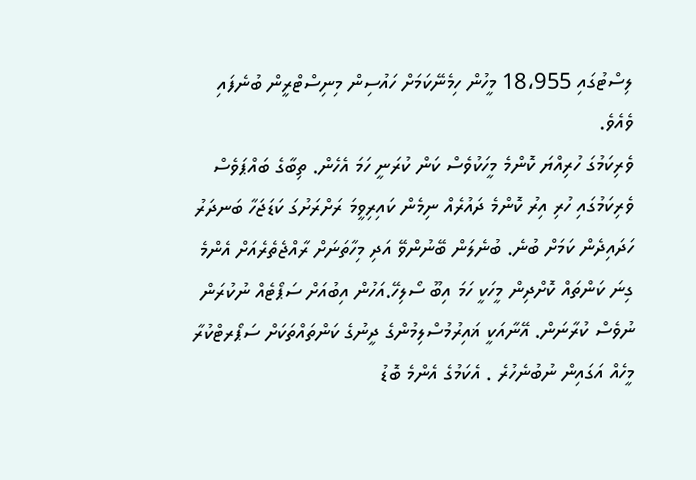ލިސްޓުގައި 18،955 މީހުން ހިމެނޭކަމަށް ހައުސިން މިނިސްޓްރީން ބުނެފައި ވެއެވެ.
ވެރިކަމުގަ ހުރިއްޔަ ކޮންމެ މީހަކުވެސް ކަން ކުރަނީ ހަމަ އެހެން. ތިބާގެ ބައްޕަވެސް ވެރިކަމުގައި ހުރި އިރު ކޮންމެ ދައުރެއް ނިމެން ކައިރިވީމަ ރަށްރަށުގަ ކަޑަޖަހާ ބަނދަރު ހަދައިދެން ކަމަށް ބުނެ. ބުނެލަން ބޭނުންވޭ އަދި މިހާތަނަށް ރާއްޖެތެރެއަށް އެންމެ ގިނަ ކަންތައް ކޮށްދިން މީހަކީ ހަމަ އިބޫ ސޯލިހޭ.އަހުން އިބުއަށް ސަޕޯޓެއް ނުކުރަން ނުވެސް ކުރާނަން. އޭނާއަކީ ޣައިރުމުސްލިމުންގެ ދީނުގެ ކަންތައްތަކަށް ސަޕޯރޓްކުރާ މީހެއް އަގައިން ނުބުނެހުރެ . އެކަމުގެ އެންމެ ބޮޑު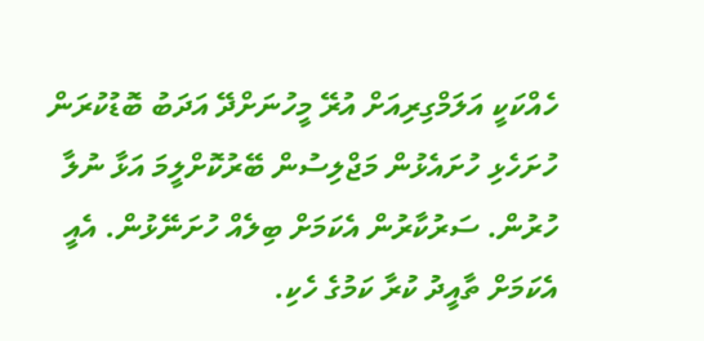ހެއްކަކީ އަލަމްގިރިއަށް އުރޭ މީހުނަށްދޭ އަދަބު ބޮޑުކުރަން ހުށަހެޅި ހުށައެޅުން މަޖްލިސުން ބޭރުކޮށްލީމަ އަޅާ ނުލާ ހުރުން. ސަރުކާރުން އެކަމަށް ބިލެއް ހުށަނޭޅުން. އެއީ އެކަމަށް ތާއީދު ކުރާ ކަމުގެ ހެކި.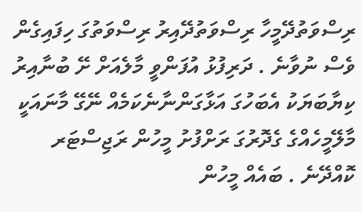ރިސްވަތުދޭމީހާ ރިސްވަތުދޭއިރު ރިސްވަތުގަ ހިފައިގެން ވެސް ނުވާނެ . ދަރިފުޅު އުފަންވީ މާލެއަށް ށޭ ބުނާއިރު ކިޔާބަޔަކު އެބަހުގަ އަޅާގަންނާނެކަމެއް ނޭގޭ މާނައަކީ މާލޭމީހެއްގެ ގެދޮރުގަ ރަށްފުށު މީހުން ރަޖިސްޓަރ ކޮއްދޭނެ . ބައެއް މީހުން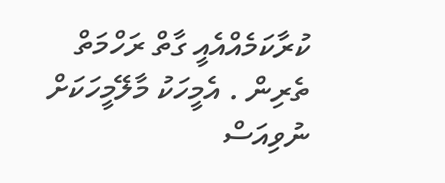ކުރާކަމެއްއެއީ ގާތް ރަހްމަތް ތެރިން . އެމީހަކު މާލޭމީހަކަށް ނުވިއަސް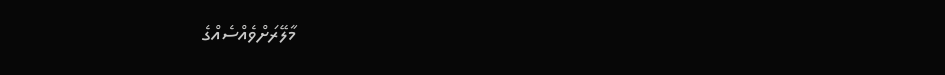މާލޭރަށްވެއްސެއްގެ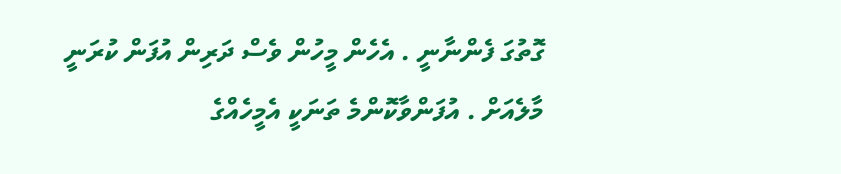ގޮތުގަ ފެންނާނީ . އެހެން މީހުން ވެސް ދަރިން އުފަން ކުރަނީ މާލެއަށް . އުފަންވާކޮންމެ ތަނަކީ އެމީހެއްގެ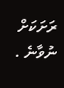ރަށަކަށް ނުވާނެ .